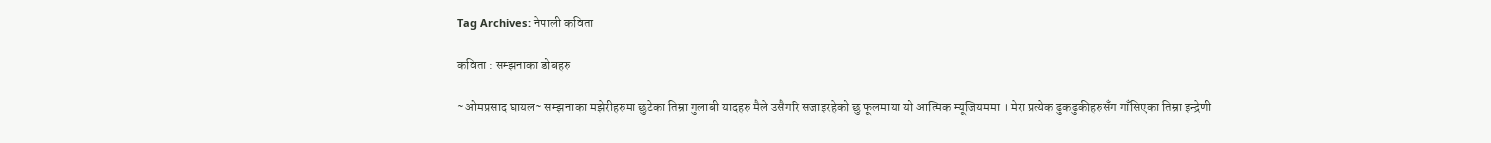Tag Archives: नेपाली कविता

कविता : सम्झनाका डोबहरु

~ओमप्रसाद घायल~ सम्झनाका मझेरीहरुमा छुटेका तिम्रा गुलाबी यादहरु मैले उसैगरि सजाइरहेको छु फूलमाया यो आत्मिक म्यूजियममा । मेरा प्रत्येक ढुकढुकीहरुसँग गाँसिएका तिम्रा इन्द्रेणी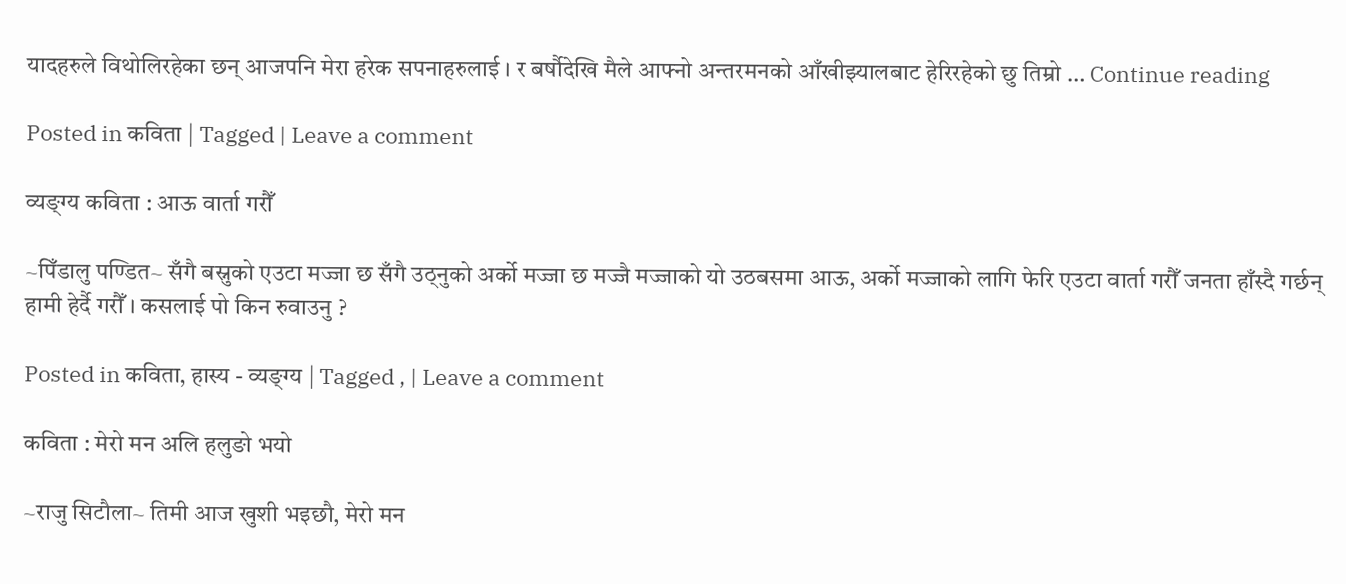यादहरुले विथोलिरहेका छन् आजपनि मेरा हरेक सपनाहरुलाई । र बर्षौदेखि मैले आफ्नो अन्तरमनको आँखीझ्यालबाट हेरिरहेको छु तिम्रो … Continue reading

Posted in कविता | Tagged | Leave a comment

व्यङ्ग्य कविता : आऊ वार्ता गरौँ

~पिँडालु पण्डित~ सँगै बस्नुको एउटा मज्जा छ सँगै उठ्नुको अर्को मज्जा छ मज्जै मज्जाको यो उठबसमा आऊ, अर्को मज्जाको लागि फेरि एउटा वार्ता गरौँ जनता हाँस्दै गर्छन् हामी हेर्दै गरौँ । कसलाई पो किन रुवाउनु ?

Posted in कविता, हास्य - व्यङ्ग्य | Tagged , | Leave a comment

कविता : मेरो मन अलि हलुङो भयो

~राजु सिटौला~ तिमी आज खुशी भइछौ, मेरो मन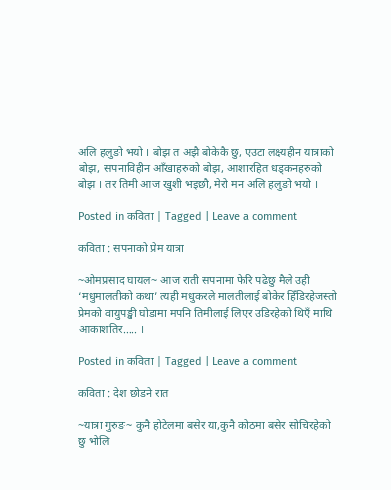अलि हलुङो भयो । बोझ त अझै बोकेकै छु, एउटा लक्ष्यहीन यात्राको बोझ, सपनाविहीन आँखाहरुको बोझ, आशारहित धड्कनहरुको बोझ । तर तिमी आज खुशी भइछौ, मेरो मन अलि हलुङो भयो ।

Posted in कविता | Tagged | Leave a comment

कविता : सपनाको प्रेम यात्रा

~ओमप्रसाद घायल~ आज राती सपनामा फेरि पढेछु मैले उही ‘मधुमालतीको कथा’ त्यही मधुकरले मालतीलाई बोकेर हिँडिरहेजस्तो प्रेमको वायुपङ्खी घोडामा मपनि तिमीलाई लिएर उडिरहेको थिएँ माथि आकाशतिर….. ।

Posted in कविता | Tagged | Leave a comment

कविता : देश छोडने रात

~यात्रा गुरुङ~ कुनै होटेलमा बसेर या,कुनै कोठमा बसेर सोचिरहेको छु भोलि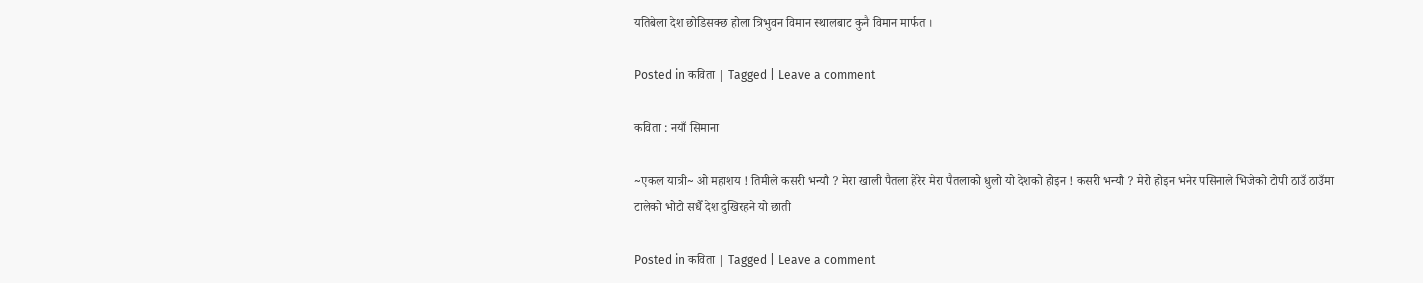यतिबेला देश छोडिसक्छ होला त्रिभुवन विमान स्थालबाट कुनै विमान मार्फत ।

Posted in कविता | Tagged | Leave a comment

कविता : नयाँ सिमाना

~एकल यात्री~ ओ महाशय ! तिमीले कसरी भन्यौ ? मेरा खाली पैतला हेरेर मेरा पैतलाको धुलो यो देशको होइन ! कसरी भन्यौ ? मेरो होइन भनेर पसिनाले भिजेको टोपी ठाउँ ठाउँमा टालेको भोटो सधैँ देश दुखिरहने यो छाती

Posted in कविता | Tagged | Leave a comment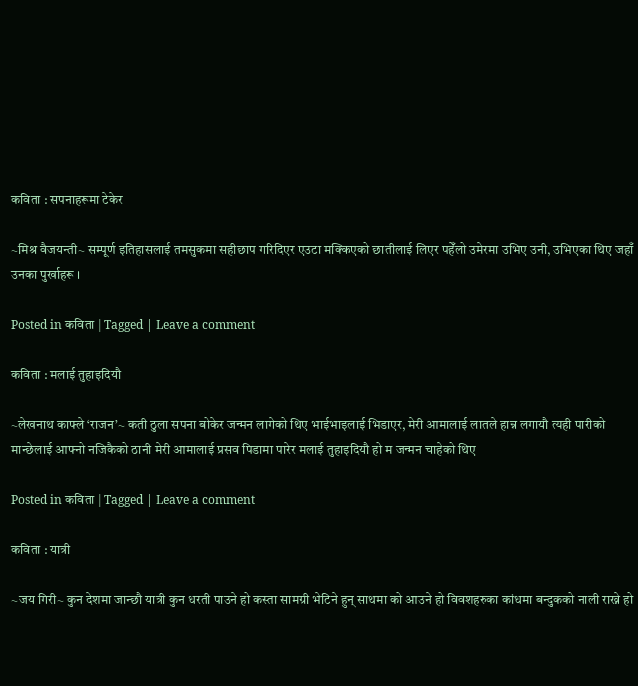कविता : सपनाहरूमा टेकेर

~मिश्र वैजयन्ती~ सम्पूर्ण इतिहासलाई तमसुकमा सहीछाप गरिदिएर एउटा मक्किएको छातीलाई लिएर पहेँलो उमेरमा उभिए उनी, उभिएका थिए जहाँ उनका पुर्खाहरू ।

Posted in कविता | Tagged | Leave a comment

कविता : मलाई तुहाइदियौ

~लेखनाथ काफ्ले ‘राजन’~ कती ठुला सपना बोकेर जन्मन लागेको थिए भाईभाइलाई भिडाएर, मेरी आमालाई लातले हान्न लगायौ त्यही पारीको मान्छेलाई आफ्नो नजिकैको ठानी मेरी आमालाई प्रसव पिडामा पारेर मलाई तुहाइदियौ हो म जन्मन चाहेको थिए

Posted in कविता | Tagged | Leave a comment

कविता : यात्री

~जय गिरी~ कुन देशमा जान्छौ यात्री कुन धरती पाउने हो कस्ता सामग्री भेटिने हुन् साथमा को आउने हो विवशहरुका कांधमा बन्दुकको नाली राख्ने हो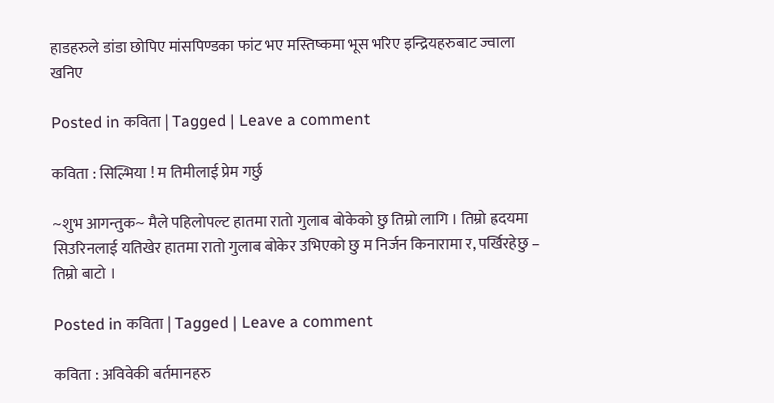हाडहरुले डांडा छोपिए मांसपिण्डका फांट भए मस्तिष्कमा भूस भरिए इन्द्रियहरुबाट ज्वाला खनिए

Posted in कविता | Tagged | Leave a comment

कविता : सिल्भिया ! म तिमीलाई प्रेम गर्छु

~शुभ आगन्तुक~ मैले पहिलोपल्ट हातमा रातो गुलाब बोकेको छु तिम्रो लागि । तिम्रो ह्रदयमा सिउरिनलाई यतिखेर हातमा रातो गुलाब बोकेर उभिएको छु म निर्जन किनारामा र, पर्खिरहेछु – तिम्रो बाटो ।

Posted in कविता | Tagged | Leave a comment

कविता : अविवेकी बर्तमानहरु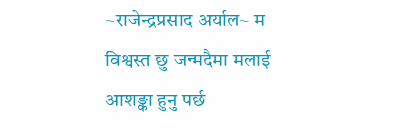~राजेन्द्रप्रसाद अर्याल~ म विश्वस्त छु जन्मदैमा मलाई आशङ्का हुनु पर्छ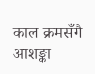काल क्रमसँगै आशङ्का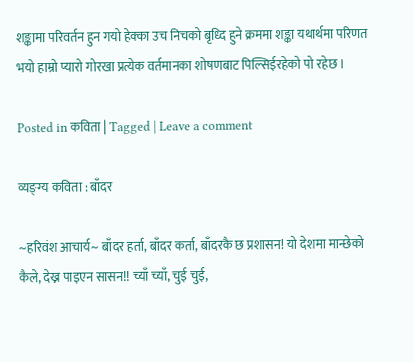शङ्कामा परिवर्तन हुन गयो हेक्का उच निचको बृध्दि हुने क्रममा शङ्का यथार्थमा परिणत भयो हाम्रो प्यारो गोरखा प्रत्येक वर्तमानका शोषणबाट पिल्सिईरहेको पो रहेछ ।

Posted in कविता | Tagged | Leave a comment

व्यङ्ग्य कविता : बाँदर

~हरिवंश आचार्य~ बाँदर हर्ता, बाँदर कर्ता, बाँदरकै छ प्रशासन! यो देशमा मान्छेको कैले, देख्न पाइएन सासन!! च्याँ च्याँ, चुई चुई,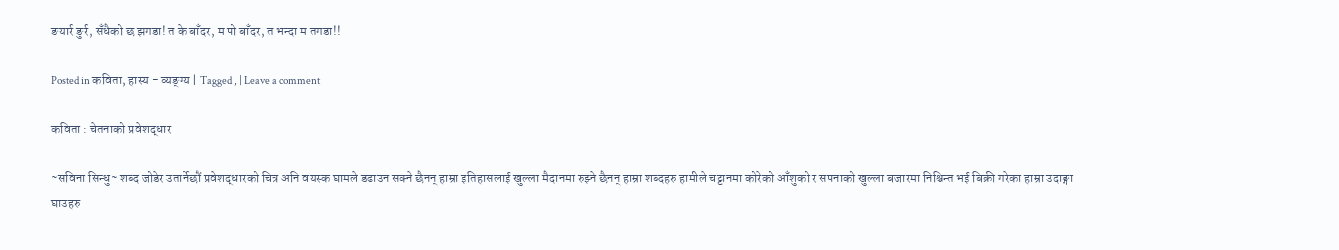ङयार्र ङुर्र, सँधैको छ झगडा! त के बाँदर, म पो बाँदर, त भन्दा म तगडा!!

Posted in कविता, हास्य - व्यङ्ग्य | Tagged , | Leave a comment

कविता : चेतनाको प्रवेशद्धार

~सविना सिन्धु~ शब्द जोडेर उतार्नेछौं प्रवेशद्धारको चित्र अनि वयस्क घामले डढाउन सक्ने छैनन् हाम्रा इतिहासलाई खुल्ला मैदानमा रुझ्ने छैनन् हाम्रा शब्दहरु हामीले चट्टानमा कोरेको आँशुको र सपनाको खुल्ला बजारमा निश्चिन्त भई बिक्री गरेका हाम्रा उदाङ्गा घाउहरु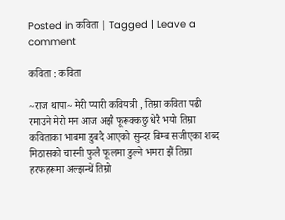Posted in कविता | Tagged | Leave a comment

कविता : कविता

~राज थापा~ मेरी प्यारी कवियत्री , तिम्रा कविता पढी रमाउने मेरो मन आज अझै फूरूक्कछु धेरै भयो तिम्रा कविताका भाबमा डुबदै आएको सुन्दर बिम्ब सजीएका शब्द मिठासको चास्नी फुलै फूलमा डुल्ने भमरा झैं तिम्रा हरफहरूमा अल्झन्थें तिम्रो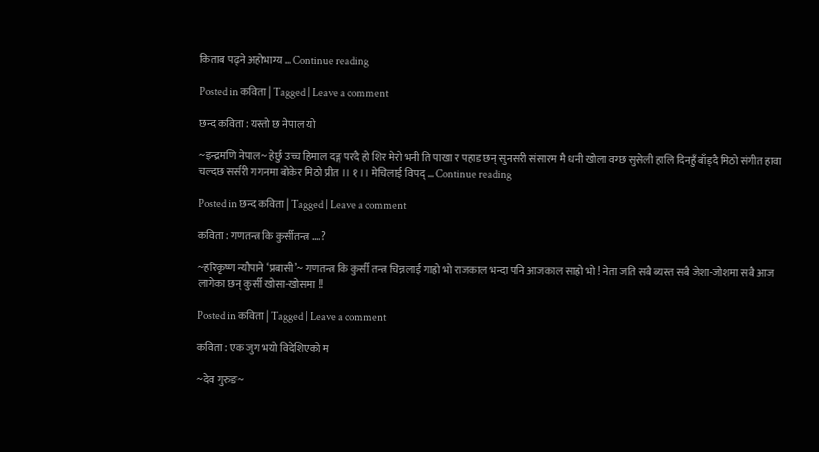किताब पढ्ने अहोभाग्य … Continue reading

Posted in कविता | Tagged | Leave a comment

छन्द कविता : यस्तो छ नेपाल यो

~इन्द्रमणि नेपाल~ हेर्छु उच्च हिमाल दङ्ग परदै हो शिर मेरो भनी ति पाखा र पहाड छन् सुनसरी संसारम मै धनी खोला वग्छ सुसेली हालि दिनहुँ बाँड्दै मिठो संगीत हावा चल्दछ सर्सरी गगनमा बोकेर मिठो प्रीत ।। १ ।। मेचिलाई विपद् … Continue reading

Posted in छन्द कविता | Tagged | Leave a comment

कविता : गणतन्त्र कि कुर्सीतन्त्र ….?

~हरिकृष्ण न्यौपाने ‘प्रबासी’~ गणतन्त्र कि कुर्सी तन्त्र चिन्नलाई गाह्रो भो राजकाल भन्दा पनि आजकाल साह्रो भो ! नेता जति सबै ब्यस्त सबै जेशा-जोशमा सबै आज लागेका छन् कुर्सी खोसा-खोसमा !!

Posted in कविता | Tagged | Leave a comment

कविता : एक जुग भयो विदेशिएको म

~देव गुरुङ~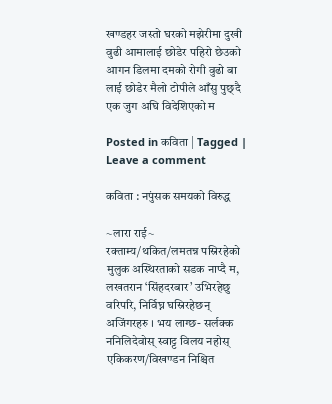खण्डहर जस्तो घरको मझेरीमा दुखी वुढी आमालाई छोडेर पहिरो छेउको आगन डिलमा दमको रोगी वुढो बा लाई छोडेर मैलो टोपीले आँसु पुछ्दै एक जुग अघि विदेशिएको म

Posted in कविता | Tagged | Leave a comment

कविता : नपुंसक समयको विरुद्ध

~लारा राई~ रक्ताम्य/थकित/लमतन्न पस्रिरहेको मुलुक अस्थिरताको सडक नाप्दै म, लखतरान ‘सिंहदरबार’ उभिरहेछु वरिपरि, निर्विघ्न घस्रिरहेछन् अजिंगरहरु । भय लाग्छ- सर्लक्क ननिलिदेवोस् स्वाट्ट विलय नहोस् एकिकरण/विखण्डन निश्चित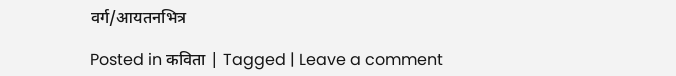वर्ग/आयतनभित्र

Posted in कविता | Tagged | Leave a comment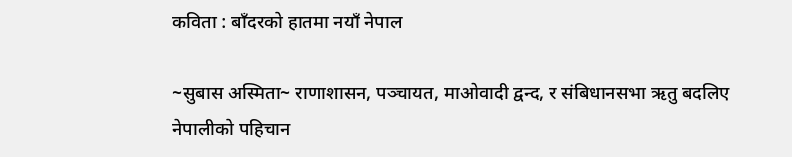कविता : बाँदरको हातमा नयाँ नेपाल

~सुबास अस्मिता~ राणाशासन, पञ्चायत, माओवादी द्वन्द, र संबिधानसभा ऋतु बदलिए नेपालीको पहिचान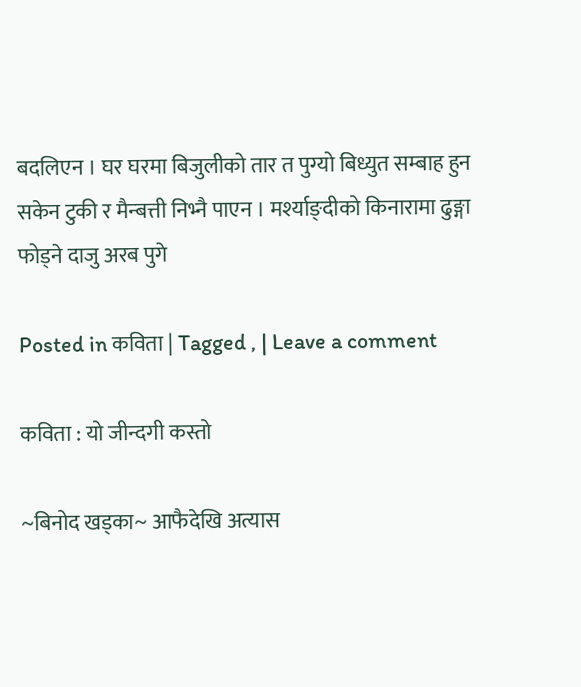बदलिएन । घर घरमा बिजुलीको तार त पुग्यो बिध्युत सम्बाह हुन सकेन टुकी र मैन्बत्ती निभ्नै पाएन । मर्श्याङ्दीको किनारामा ढुङ्गा फोड्ने दाजु अरब पुगे

Posted in कविता | Tagged , | Leave a comment

कविता : यो जीन्दगी कस्तो

~बिनोद खड्का~ आफैदेखि अत्यास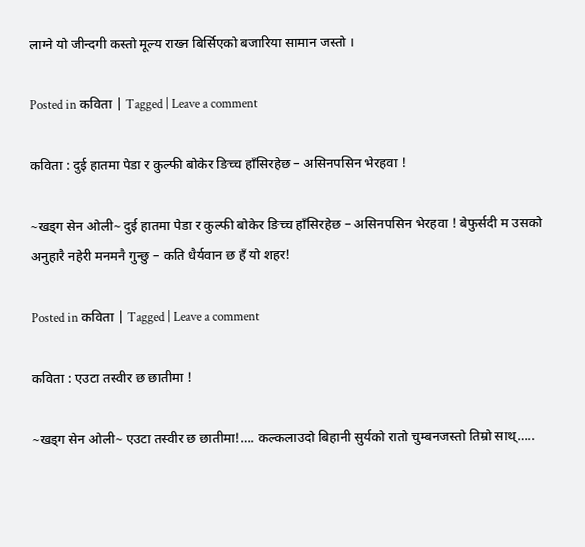लाग्ने यो जीन्दगी कस्तो मूल्य राख्न बिर्सिएको बजारिया सामान जस्तो ।

Posted in कविता | Tagged | Leave a comment

कविता : दुई हातमा पेडा र कुल्फी बोकेर ङिच्च हाँसिरहेछ – असिनपसिन भेरहवा !

~खड्ग सेन ओली~ दुई हातमा पेडा र कुल्फी बोकेर ङिच्च हाँसिरहेछ – असिनपसिन भेरहवा ! बेफुर्सदी म उसको अनुहारै नहेरी मनमनै गुन्छु – कति धैर्यवान छ हँ यो शहर!

Posted in कविता | Tagged | Leave a comment

कविता : एउटा तस्वीर छ छातीमा !

~खड्ग सेन ओली~ एउटा तस्वीर छ छातीमा!…. कल्कलाउदो बिहानी सुर्यको रातो चुम्बनजस्तो तिम्रो साथ्…..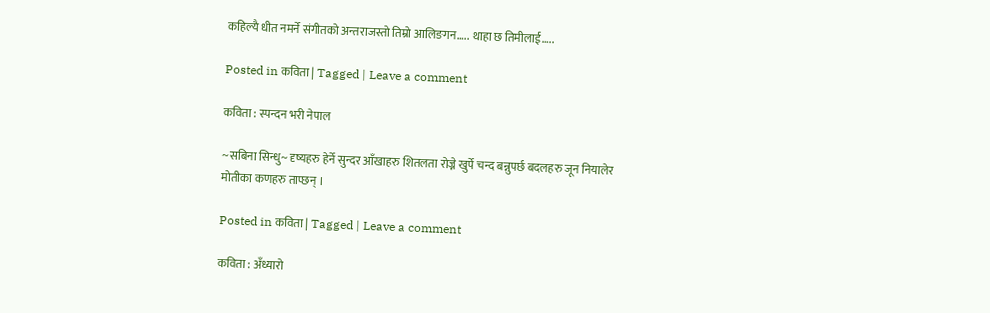कहिल्यै धीत नमर्ने संगीतको अन्तराजस्तो तिम्रो आलिङगन….. थाहा छ तिमीलाई…..

Posted in कविता | Tagged | Leave a comment

कविता : स्पन्दन भरी नेपाल

~सबिना सिन्धु~ दृष्यहरु हेर्ने सुन्दर आँखाहरु शितलता रोज्ने खुर्पे चन्द बन्नुपर्छ बदलहरु जून नियालेर मोतीका कणहरु ताप्छन् ।

Posted in कविता | Tagged | Leave a comment

कविता : अँध्यारो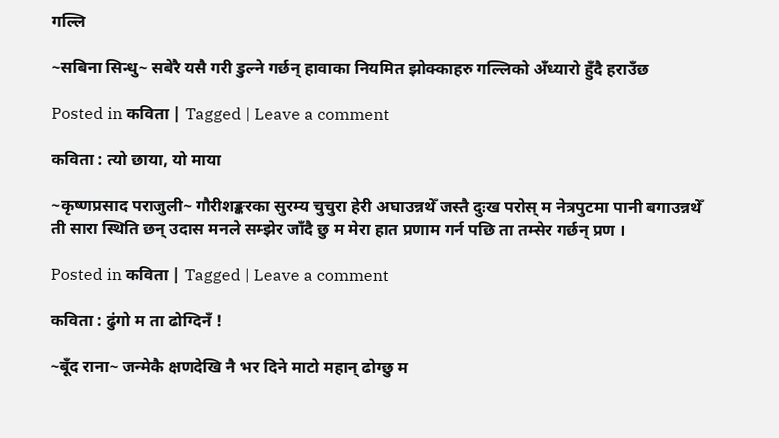गल्लि

~सबिना सिन्धु~ सबेरै यसै गरी डुल्ने गर्छन् हावाका नियमित झोक्काहरु गल्लिको अँध्यारो हुँदै हराउँछ

Posted in कविता | Tagged | Leave a comment

कविता : त्यो छाया, यो माया

~कृष्णप्रसाद पराजुली~ गौरीशङ्करका सुरम्य चुचुरा हेरी अघाउन्नथेँ जस्तै दुःख परोस् म नेत्रपुटमा पानी बगाउन्नथेँ ती सारा स्थिति छन् उदास मनले सम्झेर जाँदै छु म मेरा हात प्रणाम गर्न पछि ता तम्सेर गर्छन् प्रण ।

Posted in कविता | Tagged | Leave a comment

कविता : ढुंगो म ता ढोग्दिनँ !

~बूँद राना~ जन्मेकै क्षणदेखि नै भर दिने माटो महान् ढोग्छु म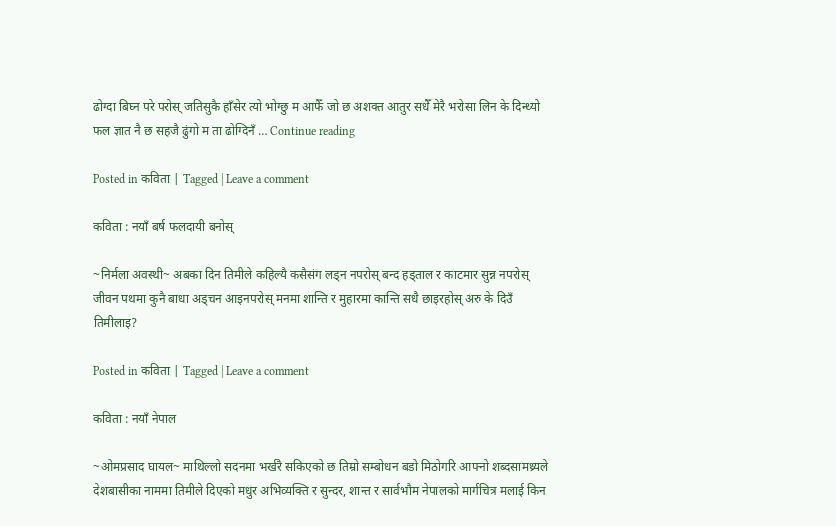ढोग्दा बिघ्न परे परोस् जतिसुकै हाँसेर त्यो भोग्छु म आफैँ जो छ अशक्त आतुर सधैँ मेरै भरोसा लिन के दिन्थ्यो फल ज्ञात नै छ सहजै ढुंगो म ता ढोग्दिनँ … Continue reading

Posted in कविता | Tagged | Leave a comment

कविता : नयाँ बर्ष फलदायी बनोस्

~निर्मला अवस्थी~ अबका दिन तिमीले कहिल्यै कसैसंग लड्न नपरोस् बन्द हड्ताल र काटमार सुन्न नपरोस् जीवन पथमा कुनै बाधा अड्चन आइनपरोस् मनमा शान्ति र मुहारमा कान्ति सधै छाइरहोस् अरु के दिउँ तिमीलाइ?

Posted in कविता | Tagged | Leave a comment

कविता : नयाँ नेपाल

~ओमप्रसाद घायल~ माथिल्लो सदनमा भर्खरै सकिएको छ तिम्रो सम्बोधन बडो मिठोगरि आफ्नो शब्दसामथ्र्यले देशबासीका नाममा तिमीले दिएको मधुर अभिव्यक्ति र सुन्दर, शान्त र सार्वभौम नेपालको मार्गचित्र मलाई किन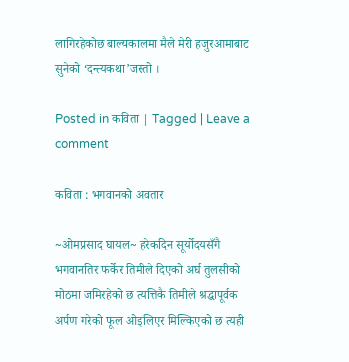लागिरहेकोछ बाल्यकालमा मैले मेरी हजुरआमाबाट सुनेको ‘दन्त्यकथा’जस्तो ।

Posted in कविता | Tagged | Leave a comment

कविता : भगवानको अवतार

~ओमप्रसाद घायल~ हरेकदिन सूर्योदयसँगै भगवानतिर फर्केर तिमीले दिएको अर्घ तुलसीको मोठमा जमिरहेको छ त्यत्तिकै तिमीले श्रद्धापूर्वक अर्पण गरेको फूल ओइलिएर मिल्किएको छ त्यही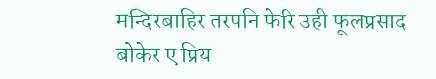मन्दिरबाहिर तरपनि फेरि उही फूलप्रसाद बोकेर ए प्रिय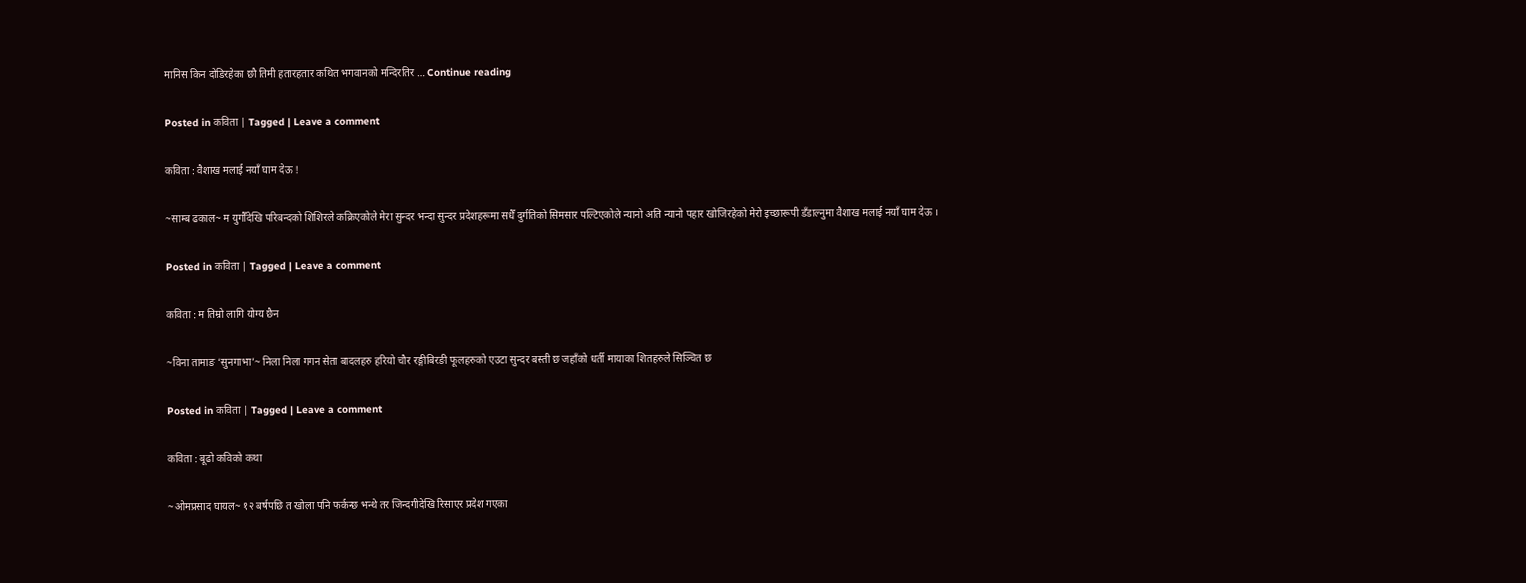मानिस किन दोडिरहेका छौ तिमी हतारहतार कथित भगवानको मन्दिरतिर … Continue reading

Posted in कविता | Tagged | Leave a comment

कविता : वैशाख मलाई नयाँ घाम देऊ !

~साम्ब ढकाल~ म युगौँदेखि परिबन्दको शिशिरले कक्रिएकोले मेरा सुन्दर भन्दा सुन्दर प्रदेशहरूमा सधैँ दुर्गतिको सिमसार पल्टिएकोले न्यानो अति न्यानो पहार खोजिरहेको मेरो इच्छारूपी डँडाल्नुमा वैशाख मलाई नयाँ घाम देऊ ।

Posted in कविता | Tagged | Leave a comment

कविता : म तिम्रो लागि योग्य छैन

~विना तामाङ ‘सुनगाभा’~ निला निला गगन सेता बादलहरु हरियो चौर रङ्गीबिरङी फूलहरुको एउटा सुन्दर बस्ती छ जहाँको धर्ती मायाका शितहरुले सिञ्चित छ

Posted in कविता | Tagged | Leave a comment

कविता : बूढो कविको कथा

~ओमप्रसाद घायल~ १२ बर्षपछि त खोला पनि फर्कन्छ भन्थे तर जिन्दगीदेखि रिसाएर प्रदेश गएका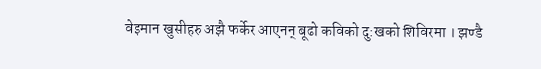वेइमान खुसीहरु अझै फर्केर आएनन् बूढो कविको दु:खको शिविरमा । झण्डै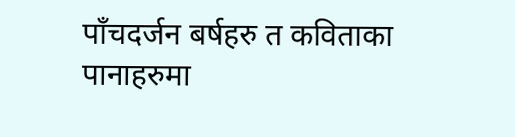पाँचदर्जन बर्षहरु त कविताका पानाहरुमा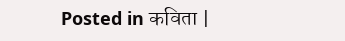Posted in कविता |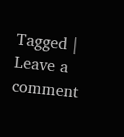Tagged | Leave a comment